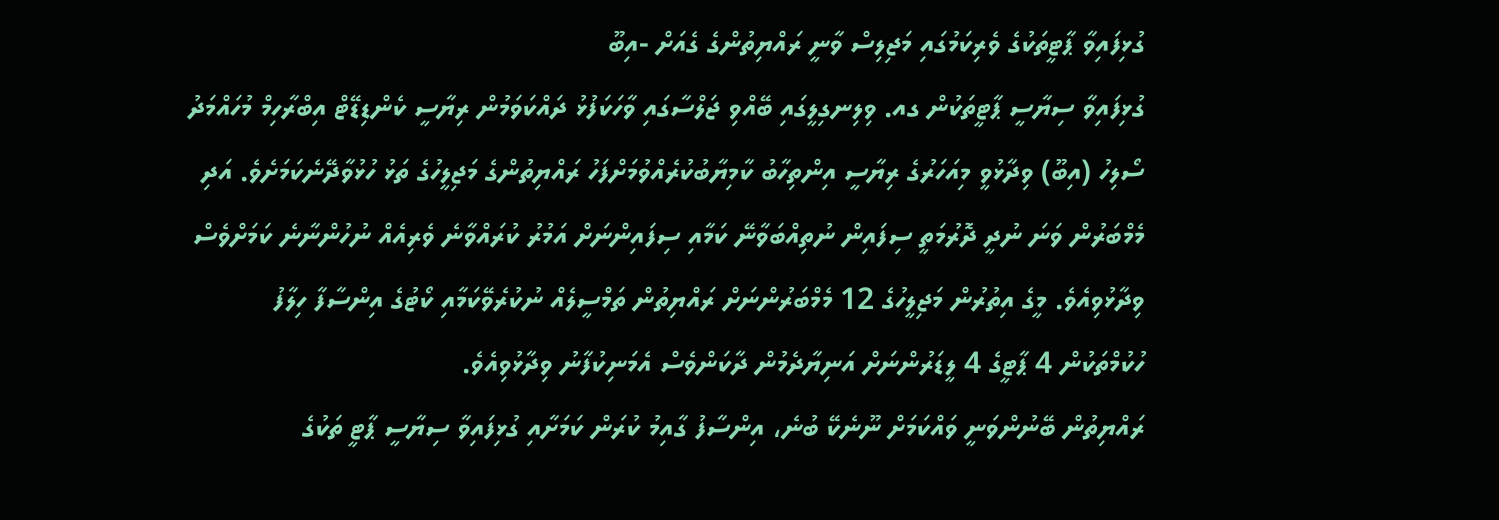ގުޅިފައިވާ ޕާޓީތަކުގެ ވެރިކަމުގައި މަޖިލިސް ވާނީ ރައްޔިތުންގެ ގެއަށް -އިބޫ
ގުޅިފައިވާ ސިޔާސީ ޕާޓީތަކުން ގއ. ވިލިނގިލީގައި ބޭއްވި ޖަލްސާގައި ވާހަކަފުޅު ދައްކަވަމުން ރިޔާސީ ކެންޑިޑޭޓް އިބްރާހިމް މުހައްމަދު ސޯލިހު (އިބޫ) ވިދާޅުވީ މިއަހަރުގެ ރިޔާސީ އިންތިހާބު ކާމިޔާބުކުރެއްވުމަށްފަހު ރައްޔިތުންގެ މަޖިލީހުގެ ތަޅު ހުޅުވާދޭނެކަމަށެވެ. އަދި މެމްބަރުން ވަނަ ނުދީ ދޮރުމަތީ ސިފައިން ނުތިއްބަވާނޭ ކަމާއި ސިފައިންނަށް އަމުރު ކުރައްވާނެ ވެރިއެއް ނުހުންނާނެ ކަމަށްވެސް ވިދާޅުވިއެވެ. މީގެ އިތުރުން މަޖިލީހުގެ 12 މެމްބަރުންނަށް ރައްޔިތުން ތަމްސީލެއް ނުކުރެވޭކަމާއި ކޯޓުގެ އިންސާފާ ހިލާފު ހުކުމްތަކުން 4 ޕާޓީގެ 4 ލީޑަރުންނަށް އަނިޔާދެމުން ދާކަންވެސް އެމަނިކުފާނު ވިދާޅުވިއެވެ.
ރައްޔިތުން ބޭނުންވަނީ ވައްކަމަށް ނޫނެކޭ ބުނެ، އިންސާފު ގާއިމު ކުރަން ކަމަށާއި ގުޅިފައިވާ ސިޔާސީ ޕާޓީ ތަކުގެ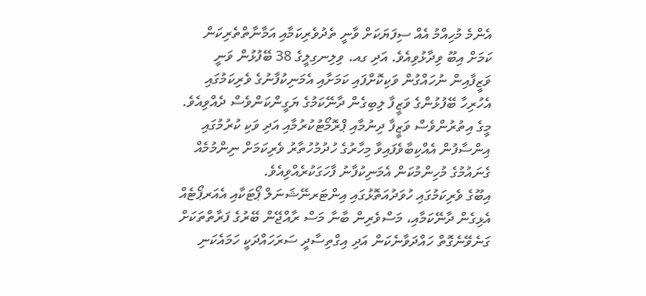އެންމެ މުހިއްމު އެއް ސިފަޔަކަށް ވާނީ ތެދުވެރިކަމާއި އަމާނާތްތެރިކަން ކަމަށް އިބޫ ވިދާޅުވިއެވެ. އަދި ގއ. ވިލިނގިލީގެ 38 ބޭފުޅުން ވަނީ ވަޒީފާއިން ނުހައްގުން ވަކިކޮށްފައި ކަމަށާއި އެމަނިކުފާނުގެ ވެރިކަމުގައި އެހުރިހާ ބޭފުޅުންގެ ވަޒީފާ ލިބިގެން ދާނޭކަމުގެ ޔަގީންކަންވެސް ދެއްވިއެވެ. މީގެ އިތުރުންވެސް ވަޒީފާ ދިނުމާއި ޕްރޮމޯޓުކުރުމާއި އަދި ވަކި ކުރުމުގައި އިންސާފުން އެއްކިބާވެފައިވާ މިހާރުގެ ހުދުމުހުތާރު ވެރިކަމަށް ނިންމުމެއް ގެނައުމުގެ މުހިންމުކަން އެމަނިކުފާނު ފާހަގަކުރެއްވިއެވެ.
އިބޫގެ ވެރިކަމުގައި ހުވަދުއަތޮޅުގައި އިންޓަރނޭޝަނަލް ޕޯޓަކާއި އެއަރޕޯޓެއް އެޅިގެން ދާނޭކަމާއި، މަސްވެރިން ބާނާ މަސް ރާއްޖޭން ބޭރުގެ ފަރާތްތަކަށް ގަނެވޭނެގޮތް ހައްދަވާނެކަން އަދި އިގްތިސާދީ ސަރަހައްދަކީ ހަމައެކަނި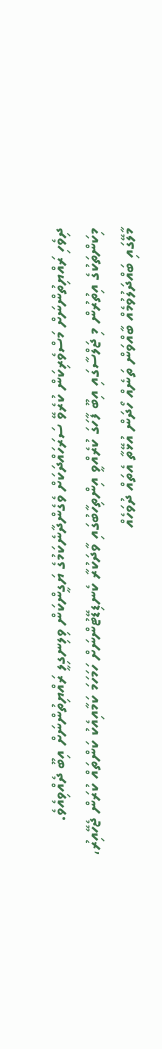ދިވެހި ރައްޔިތުންނަށް މަސްވެރިކަން ކުރެވޭ ސަރަހައްދަކަށް ވެގެންދާނެކަމުގެ ޔަގީންކަން ވިލިނގިލީ ރައްޔިތުންނަށް އިބޫ ދެއްވިއެވެ.
މިކަންތަކުގެ އިތުރުން މި ޖަލްސާގައި އިބޫ ފާހަގަ ކުރެއްވީ އިންތިހާބުގައި ވާދަކުރާ ކެނޑިޑޭޓުންނަށް ހަމަހަމަ ކަމާއިއެކު ކަންތައް ކުރަން ޖެހޭއިރު، މާލޭގައި ބައްދަލުވުމެއް ބާއްވަން ތަނެއް ހޯދަން އުޅޭތާ އެތައް ދުވަހެއް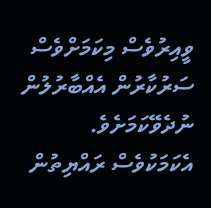ވީއިރުވެސް މިކަމަށްވެސް ސަރުކާރުން އެއްބާރުލުން ނުދެވޭކަމަށެވެ. އެކަމަކުވެސް ރައްޔިތުން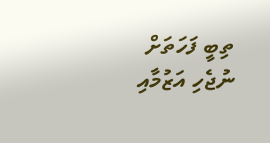ތިބީ ފަހަތަށް ނުޖެހި އަޒުމާއި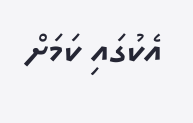އެކުގައި ކަމަށް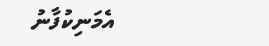އެމަނިކުފާނު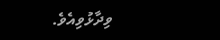ވިދާޅުވިއެވެ.